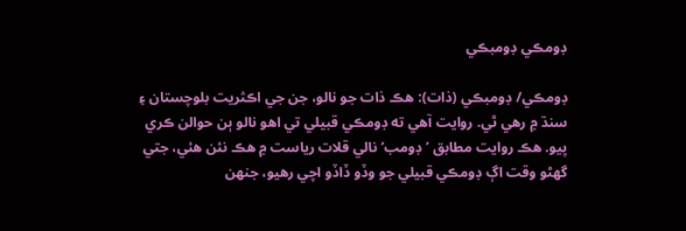ڊومڪي ڊومبڪي

ڊومڪي/ ڊومبڪي (ذات): هڪ ذات جو نالو، جن جي اڪثريت بلوچستان ۽ سنڌ ۾ رهي ٿي. روايت آهي ته ڊومڪي قبيلي تي اهو نالو ٻن حوالن ڪري پيو. هڪ روايت مطابق ’ڊومب‘ نالي قلات رياست ۾ هڪ نئن هئي، جتي گهڻو وقت اڳ ڊومڪي قبيلي جو وڏو ڏاڏو اچي رهيو، جنهن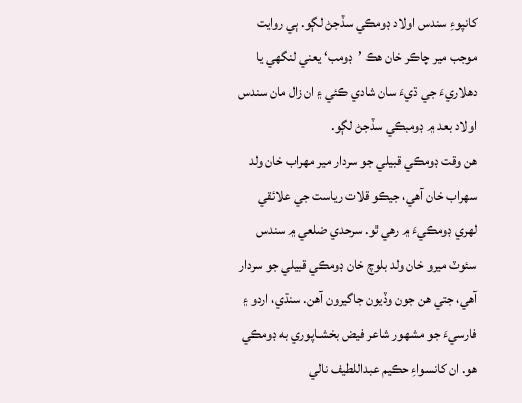کانپوءِ سندس اولاد ڊومڪي سڏجڻ لڳو. ٻي روايت موجب مير چاڪر خان هڪ ’ڊومب‘ يعني لنگهي يا دهلاريءَ جي ڌيءَ سان شادي ڪئي ۽ ان زال مان سندس اولاد بعد ۾ ڊومبڪي سڏجڻ لڳو.
هن وقت ڊومڪي قبيلي جو سردار مير مهراب خان ولد سهراب خان آهي، جيڪو قلات رياست جي علائقي لهري ڊومڪيءَ ۾ رهي ٿو. سرحدي ضلعي ۾ سندس سئوٽ ميرو خان ولد بلوچ خان ڊومڪي قبيلي جو سردار آهي، جتي هن جون وڏيون جاگيرون آهن. سنڌي، اردو ۽ فارسيءَ جو مشهور شاعر فيض بخشـاپوري به ڊومڪي هو. ان کانسواءِ حڪيم عبداللطيف نالي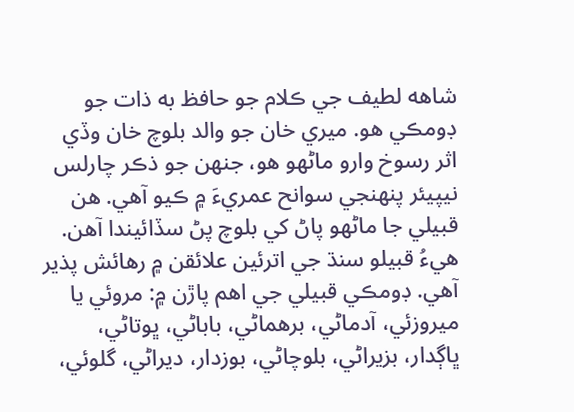شاهه لطيف جي ڪلام جو حافظ به ذات جو ڊومڪي هو. ميري خان جو والد بلوچ خان وڏي اثر رسوخ وارو ماڻهو هو، جنهن جو ذڪر چارلس نيپيئر پنهنجي سوانح عمريءَ ۾ ڪيو آهي. هن قبيلي جا ماڻهو پاڻ کي بلوچ پڻ سڏائيندا آهن. هيءُ قبيلو سنڌ جي اترئين علائقن ۾ رهائش پذير آهي. ڊومڪي قبيلي جي اهم پاڙن ۾: مروئي يا ميروزئي، آدماڻي، برهماڻي، باباڻي، ڀوتاڻي، ڀاڳدار، بزيراڻي، بلوچاڻي، بوزدار، ديراڻي، گلوئي،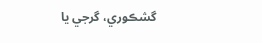گشڪوري، گرجي يا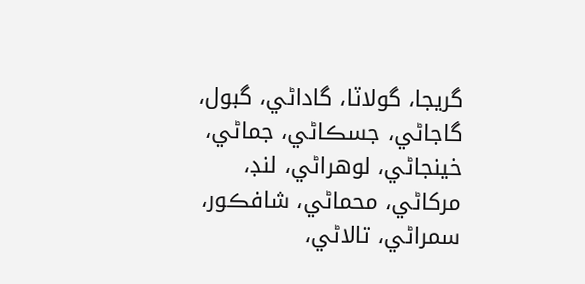گريجا، گولاٽا، گاداڻي، گبول، گاجاڻي، جسڪاڻي، جماڻي، خينجاڻي، لوهراڻي، لنڊ، مرکاڻي، محماڻي، شافڪور، سمراڻي، تالاڻي،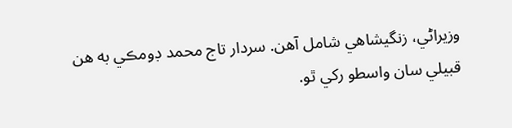وزيراڻي، زنگيشاهي شامل آهن. سردار تاج محمد ڊومڪي به هن قبيلي سان واسطو رکي ٿو.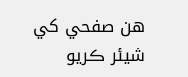هن صفحي کي شيئر ڪريو